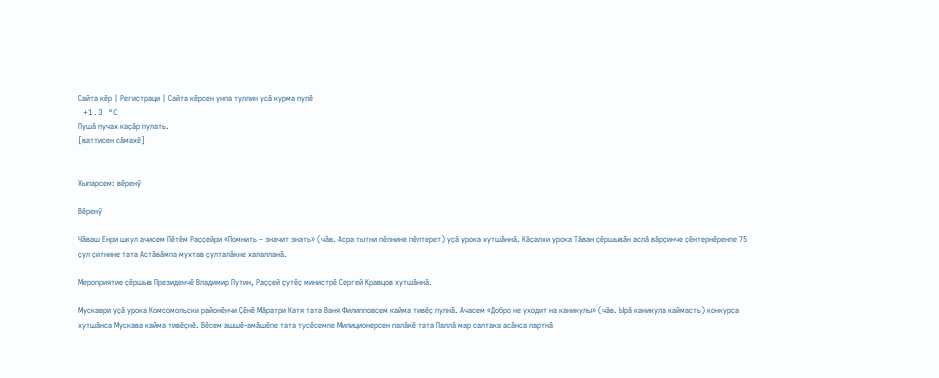Сайта кӗр | Регистраци | Сайта кӗрсен унпа туллин усӑ курма пулӗ
 +1.3 °C
Пушӑ пучах каҫӑр пулать.
[ваттисен сӑмахӗ]


Хыпарсем: вӗренӳ

Вӗренӳ

Чӑваш Енри шкул ачисем Пӗтӗм Раҫҫейри «Помнить – значит знать» (чӑв. Асра тытни пӗлнине пӗлтерет) уҫӑ урока хутшӑннӑ. Кӑҫалхи урока Тӑван ҫӗршывӑн аслӑ вӑрҫинче ҫӗнтернӗренпе 75 ҫул ҫитнине тата Астӑвӑмпа мухтав ҫулталӑкне халалланӑ.

Мероприятие ҫӗршыв Президенчӗ Владимир Путин, Раҫҫей ҫутӗҫ министрӗ Сергей Кравцов хутшӑннӑ.

Мускаври уҫӑ урока Комсомольски районӗнчи Ҫӗнӗ Мӑратри Катя тата Ваня Филипповсем кайма тивӗҫ пулнӑ. Ачасем «Добро не уходит на каникулы» (чӑв. Ырӑ каникула каймасть) конкурса хутшӑнса Мускава кайма тивӗҫнӗ. Вӗсем ашшӗ-амӑшӗпе тата тусӗсемпе Милиционерсен палӑкӗ тата Паллӑ мар салтака асӑнса лартнӑ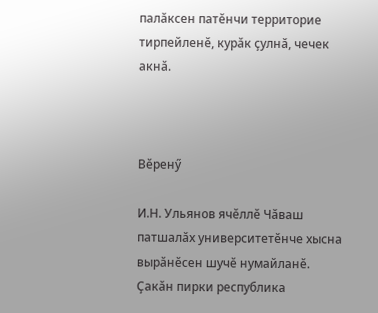палӑксен патӗнчи территорие тирпейленӗ, курӑк ҫулнӑ, чечек акнӑ.



Вӗренӳ

И.Н. Ульянов ячӗллӗ Чӑваш патшалӑх университетӗнче хысна вырӑнӗсен шучӗ нумайланӗ. Ҫакӑн пирки республика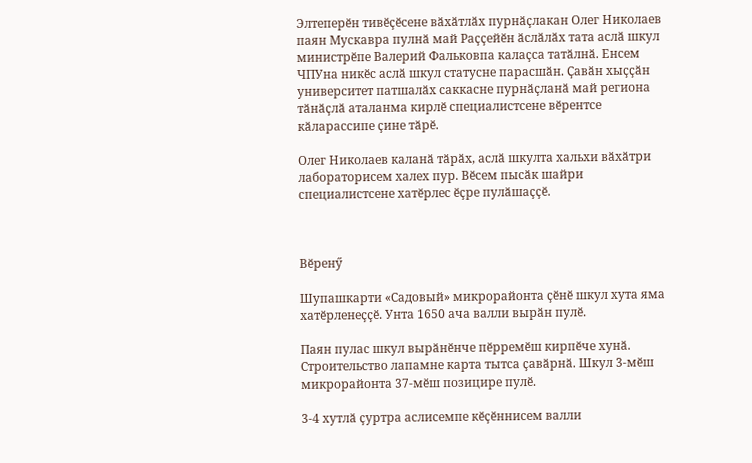Элтеперӗн тивӗҫӗсене вӑхӑтлӑх пурнӑҫлакан Олег Николаев паян Мускавра пулнӑ май Раҫҫейӗн ӑслӑлӑх тата аслӑ шкул министрӗпе Валерий Фальковпа калаҫса татӑлнӑ. Енсем ЧПУна никӗс аслӑ шкул статусне парасшӑн. Ҫавӑн хыҫҫӑн университет патшалӑх саккасне пурнӑҫланӑ май региона тӑнӑҫлӑ аталанма кирлӗ специалистсене вӗрентсе кӑларассипе ҫине тӑрӗ.

Олег Николаев каланӑ тӑрӑх, аслӑ шкулта хальхи вӑхӑтри лабораторисем халех пур. Вӗсем пысӑк шайри специалистсене хатӗрлес ӗҫре пулӑшаҫҫӗ.



Вӗренӳ

Шупашкарти «Садовый» микрорайонта ҫӗнӗ шкул хута яма хатӗрленеҫҫӗ. Унта 1650 ача валли вырӑн пулӗ.

Паян пулас шкул вырӑнӗнче пӗрремӗш кирпӗче хунӑ. Строительство лапамне карта тытса ҫавӑрнӑ. Шкул 3-мӗш микрорайонта 37-мӗш позицире пулӗ.

3-4 хутлӑ ҫуртра аслисемпе кӗҫӗннисем валли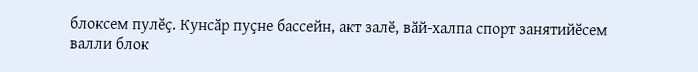блоксем пулӗҫ. Кунсӑр пуҫне бассейн, акт залӗ, вӑй-халпа спорт занятийӗсем валли блок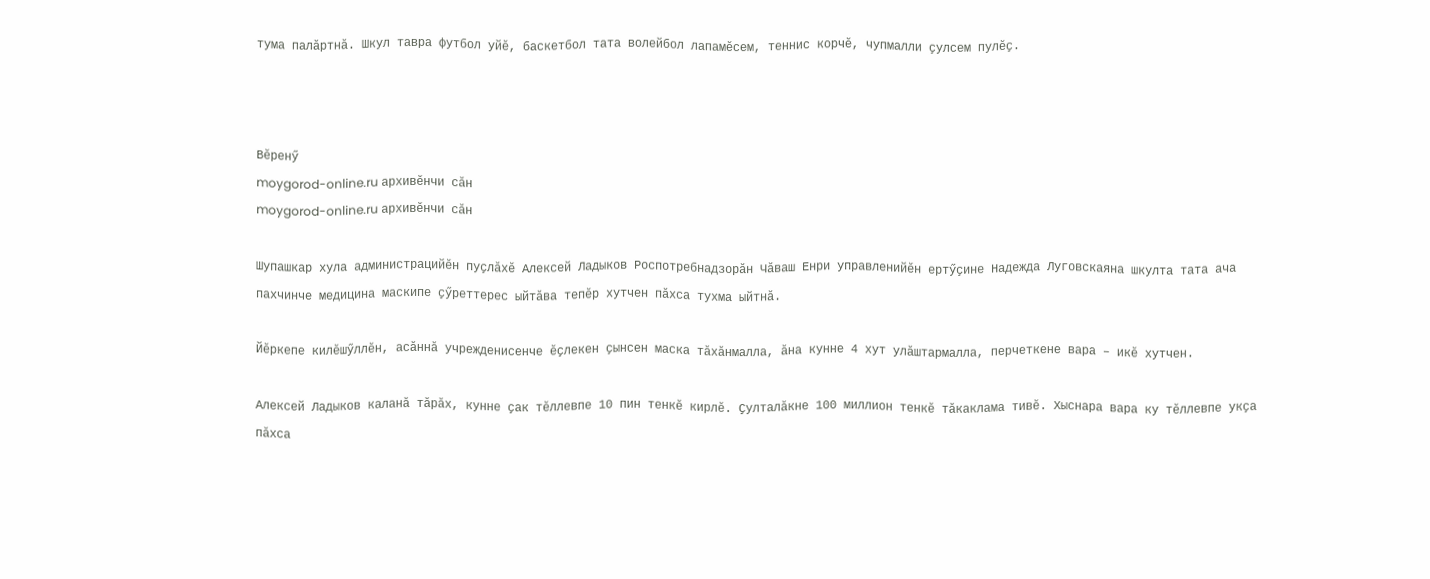тума палӑртнӑ. Шкул тавра футбол уйӗ, баскетбол тата волейбол лапамӗсем, теннис корчӗ, чупмалли ҫулсем пулӗҫ.



Вӗренӳ
moygorod-online.ru архивӗнчи сӑн
moygorod-online.ru архивӗнчи сӑн

Шупашкар хула администрацийӗн пуҫлӑхӗ Алексей Ладыков Роспотребнадзорӑн Чӑваш Енри управленийӗн ертӳҫине Надежда Луговскаяна шкулта тата ача пахчинче медицина маскипе ҫӳреттерес ыйтӑва тепӗр хутчен пӑхса тухма ыйтнӑ.

Йӗркепе килӗшӳллӗн, асӑннӑ учрежденисенче ӗҫлекен ҫынсен маска тӑхӑнмалла, ӑна кунне 4 хут улӑштармалла, перчеткене вара – икӗ хутчен.

Алексей Ладыков каланӑ тӑрӑх, кунне ҫак тӗллевпе 10 пин тенкӗ кирлӗ. Ҫулталӑкне 100 миллион тенкӗ тӑкаклама тивӗ. Хыснара вара ку тӗллевпе укҫа пӑхса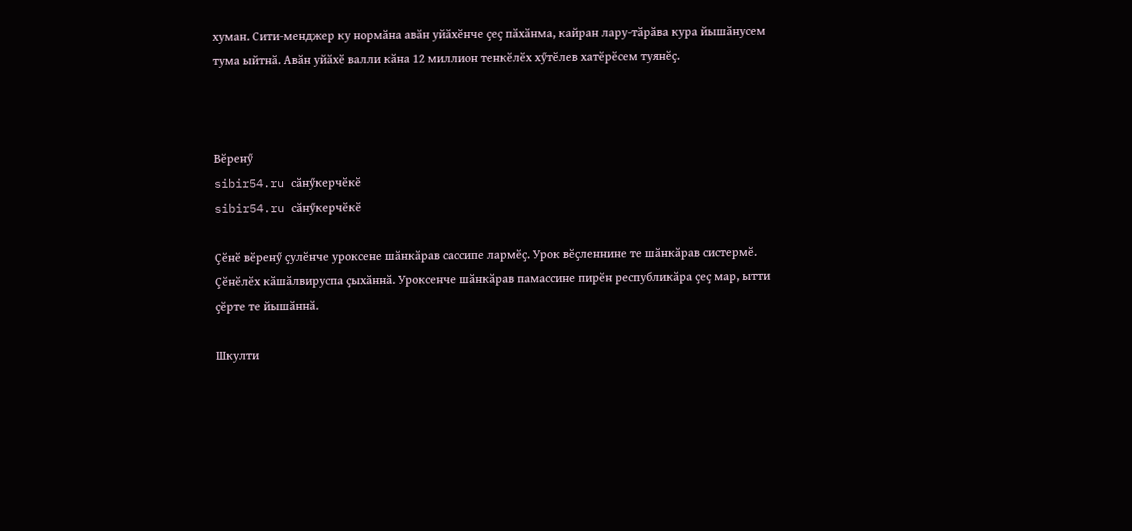хуман. Сити-менджер ку нормӑна авӑн уйӑхӗнче ҫеҫ пӑхӑнма, кайран лару-тӑрӑва кура йышӑнусем тума ыйтнӑ. Авӑн уйӑхӗ валли кӑна 12 миллион тенкӗлӗх хӳтӗлев хатӗрӗсем туянӗҫ.



Вӗренӳ
sibir54.ru сӑнӳкерчӗкӗ
sibir54.ru сӑнӳкерчӗкӗ

Ҫӗнӗ вӗренӳ ҫулӗнче уроксене шӑнкӑрав сассипе лармӗҫ. Урок вӗҫленнине те шӑнкӑрав систермӗ. Ҫӗнӗлӗх кӑшӑлвируспа ҫыхӑннӑ. Уроксенче шӑнкӑрав памассине пирӗн республикӑра ҫеҫ мар, ытти ҫӗрте те йышӑннӑ.

Шкулти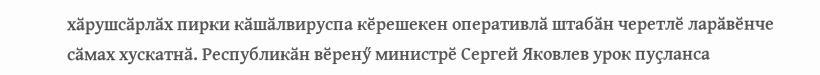хӑрушсӑрлӑх пирки кӑшӑлвируспа кӗрешекен оперативлӑ штабӑн черетлӗ ларӑвӗнче сӑмах хускатнӑ. Республикӑн вӗренӳ министрӗ Сергей Яковлев урок пуҫланса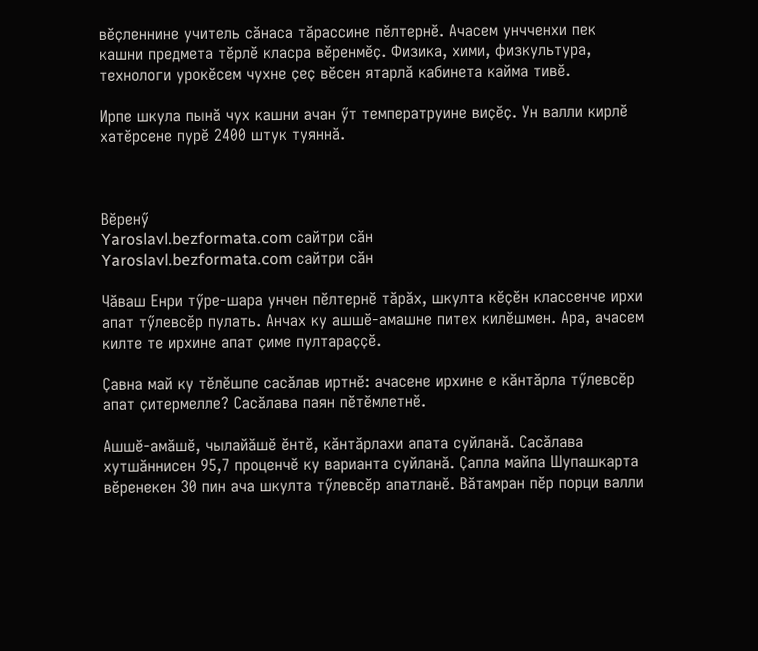вӗҫленнине учитель сӑнаса тӑрассине пӗлтернӗ. Ачасем унчченхи пек кашни предмета тӗрлӗ класра вӗренмӗҫ. Физика, хими, физкультура, технологи урокӗсем чухне ҫеҫ вӗсен ятарлӑ кабинета кайма тивӗ.

Ирпе шкула пынӑ чух кашни ачан ӳт температруине виҫӗҫ. Ун валли кирлӗ хатӗрсене пурӗ 2400 штук туяннӑ.



Вӗренӳ
Yaroslavl.bezformata.com сайтри сӑн
Yaroslavl.bezformata.com сайтри сӑн

Чӑваш Енри тӳре-шара унчен пӗлтернӗ тӑрӑх, шкулта кӗҫӗн классенче ирхи апат тӳлевсӗр пулать. Анчах ку ашшӗ-амашне питех килӗшмен. Ара, ачасем килте те ирхине апат ҫиме пултараҫҫӗ.

Ҫавна май ку тӗлӗшпе сасӑлав иртнӗ: ачасене ирхине е кӑнтӑрла тӳлевсӗр апат ҫитермелле? Сасӑлава паян пӗтӗмлетнӗ.

Ашшӗ-амӑшӗ, чылайӑшӗ ӗнтӗ, кӑнтӑрлахи апата суйланӑ. Сасӑлава хутшӑннисен 95,7 проценчӗ ку варианта суйланӑ. Ҫапла майпа Шупашкарта вӗренекен 30 пин ача шкулта тӳлевсӗр апатланӗ. Вӑтамран пӗр порци валли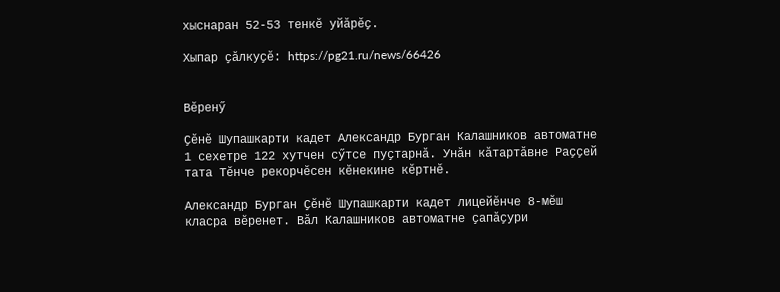хыснаран 52-53 тенкӗ уйӑрӗҫ.

Хыпар ҫӑлкуҫӗ: https://pg21.ru/news/66426


Вӗренӳ

Ҫӗнӗ Шупашкарти кадет Александр Бурган Калашников автоматне 1 сехетре 122 хутчен сӳтсе пуҫтарнӑ. Унӑн кӑтартӑвне Раҫҫей тата Тӗнче рекорчӗсен кӗнекине кӗртнӗ.

Александр Бурган Ҫӗнӗ Шупашкарти кадет лицейӗнче 8-мӗш класра вӗренет. Вӑл Калашников автоматне ҫапӑҫури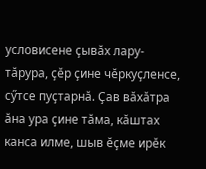условисене ҫывӑх лару-тӑрура, ҫӗр ҫине чӗркуҫленсе, сӳтсе пуҫтарнӑ. Ҫав вӑхӑтра ӑна ура ҫине тӑма, кӑштах канса илме, шыв ӗҫме ирӗк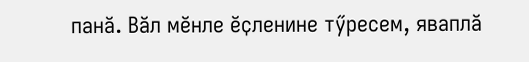панӑ. Вӑл мӗнле ӗҫленине тӳресем, яваплӑ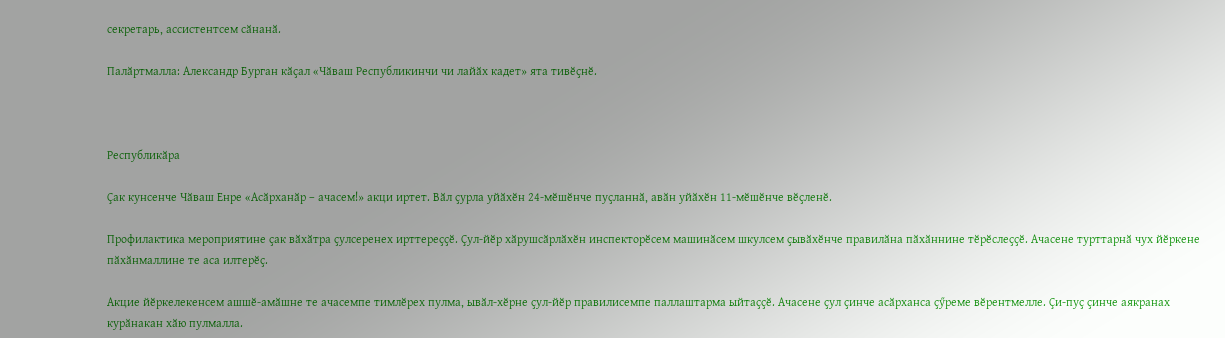секретарь, ассистентсем сӑнанӑ.

Палӑртмалла: Александр Бурган кӑҫал «Чӑваш Республикинчи чи лайӑх кадет» ята тивӗҫнӗ.



Республикӑра

Ҫак кунсенче Чӑваш Енре «Асӑрханӑр – ачасем!» акци иртет. Вӑл ҫурла уйӑхӗн 24-мӗшӗнче пуҫланнӑ, авӑн уйӑхӗн 11-мӗшӗнче вӗҫленӗ.

Профилактика мероприятине ҫак вӑхӑтра ҫулсеренех ирттереҫҫӗ. Ҫул-йӗр хӑрушсӑрлӑхӗн инспекторӗсем машинӑсем шкулсем ҫывӑхӗнче правилӑна пӑхӑннине тӗрӗслеҫҫӗ. Ачасене турттарнӑ чух йӗркене пӑхӑнмаллине те аса илтерӗҫ.

Акцие йӗркелекенсем ашшӗ-амӑшне те ачасемпе тимлӗрех пулма, ывӑл-хӗрне ҫул-йӗр правилисемпе паллаштарма ыйтаҫҫӗ. Ачасене ҫул ҫинче асӑрханса ҫӳреме вӗрентмелле. Ҫи-пуҫ ҫинче аякранах курӑнакан хӑю пулмалла.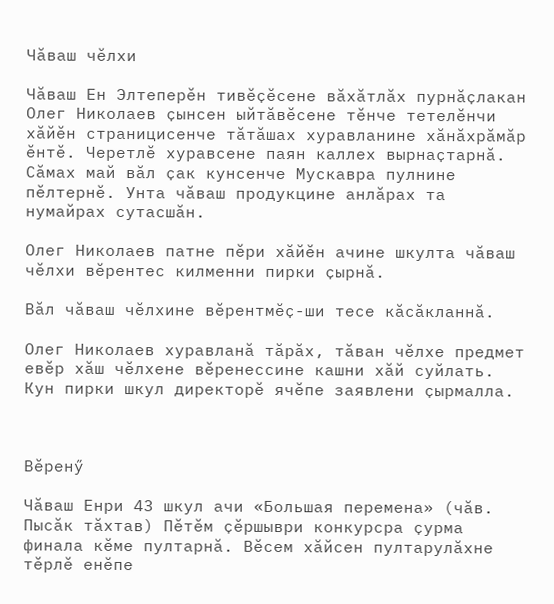Чӑваш чӗлхи

Чӑваш Ен Элтеперӗн тивӗҫӗсене вӑхӑтлӑх пурнӑҫлакан Олег Николаев ҫынсен ыйтӑвӗсене тӗнче тетелӗнчи хӑйӗн страницисенче тӑтӑшах хуравланине хӑнӑхрӑмӑр ӗнтӗ. Черетлӗ хуравсене паян каллех вырнаҫтарнӑ. Сӑмах май вӑл ҫак кунсенче Мускавра пулнине пӗлтернӗ. Унта чӑваш продукцине анлӑрах та нумайрах сутасшӑн.

Олег Николаев патне пӗри хӑйӗн ачине шкулта чӑваш чӗлхи вӗрентес килменни пирки ҫырнӑ.

Вӑл чӑваш чӗлхине вӗрентмӗҫ-ши тесе кӑсӑкланнӑ.

Олег Николаев хуравланӑ тӑрӑх, тӑван чӗлхе предмет евӗр хӑш чӗлхене вӗренессине кашни хӑй суйлать. Кун пирки шкул директорӗ ячӗпе заявлени ҫырмалла.



Вӗренӳ

Чӑваш Енри 43 шкул ачи «Большая перемена» (чӑв. Пысӑк тӑхтав) Пӗтӗм ҫӗршыври конкурсра ҫурма финала кӗме пултарнӑ. Вӗсем хӑйсен пултарулӑхне тӗрлӗ енӗпе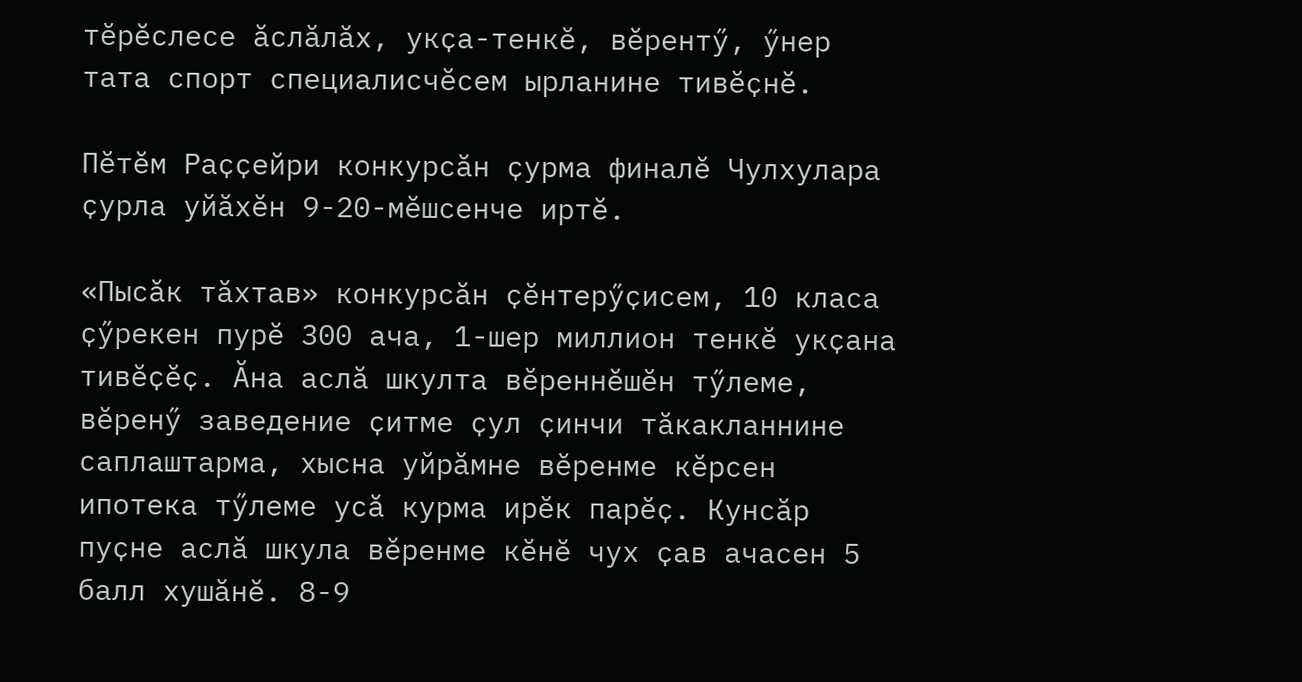тӗрӗслесе ӑслӑлӑх, укҫа-тенкӗ, вӗрентӳ, ӳнер тата спорт специалисчӗсем ырланине тивӗҫнӗ.

Пӗтӗм Раҫҫейри конкурсӑн ҫурма финалӗ Чулхулара ҫурла уйӑхӗн 9-20-мӗшсенче иртӗ.

«Пысӑк тӑхтав» конкурсӑн ҫӗнтерӳҫисем, 10 класа ҫӳрекен пурӗ 300 ача, 1-шер миллион тенкӗ укҫана тивӗҫӗҫ. Ӑна аслӑ шкулта вӗреннӗшӗн тӳлеме, вӗренӳ заведение ҫитме ҫул ҫинчи тӑкакланнине саплаштарма, хысна уйрӑмне вӗренме кӗрсен ипотека тӳлеме усӑ курма ирӗк парӗҫ. Кунсӑр пуҫне аслӑ шкула вӗренме кӗнӗ чух ҫав ачасен 5 балл хушӑнӗ. 8-9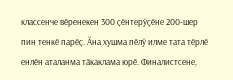классенче вӗренекен 300 ҫӗнтерӳҫӗне 200-шер пин тенкӗ парӗҫ. Ӑна хушма пӗлӳ илме тата тӗрлӗ енлӗн аталанма тӑкаклама юрӗ. Финалистсене,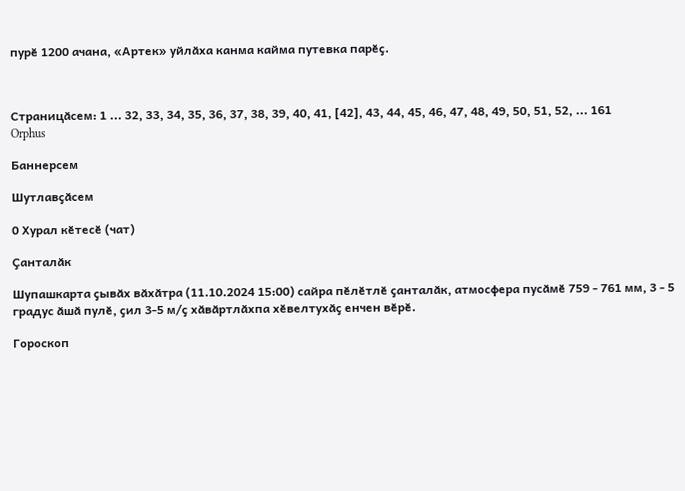пурӗ 1200 ачана, «Артек» уйлӑха канма кайма путевка парӗҫ.



Страницӑсем: 1 ... 32, 33, 34, 35, 36, 37, 38, 39, 40, 41, [42], 43, 44, 45, 46, 47, 48, 49, 50, 51, 52, ... 161
Orphus

Баннерсем

Шутлавҫӑсем

0 Хурал кӗтесӗ (чат)

Ҫанталӑк

Шупашкарта ҫывӑх вӑхӑтра (11.10.2024 15:00) сайра пӗлӗтлӗ ҫанталӑк, атмосфера пусӑмӗ 759 - 761 мм, 3 - 5 градус ӑшӑ пулӗ, ҫил 3-5 м/ҫ хӑвӑртлӑхпа хӗвелтухӑҫ енчен вӗрӗ.

Гороскоп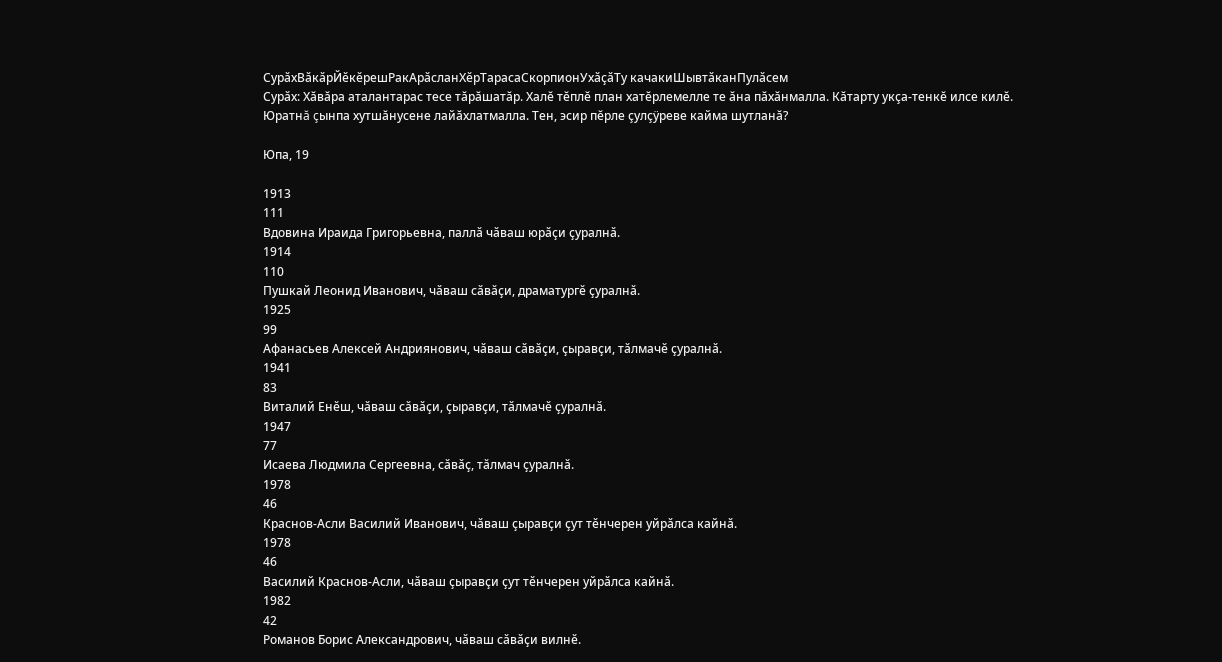СурӑхВӑкӑрЙӗкӗрешРакАрӑсланХӗрТарасаСкорпионУхӑҫӑТу качакиШывтӑканПулӑсем
Сурӑх: Хăвăра аталантарас тесе тăрăшатăр. Халĕ тĕплĕ план хатĕрлемелле те ăна пăхăнмалла. Кăтарту укçа-тенкĕ илсе килĕ. Юратнă çынпа хутшăнусене лайăхлатмалла. Тен, эсир пĕрле çулçÿреве кайма шутланă?

Юпа, 19

1913
111
Вдовина Ираида Григорьевна, паллӑ чӑваш юрӑҫи ҫуралнӑ.
1914
110
Пушкай Леонид Иванович, чӑваш сӑвӑҫи, драматургӗ ҫуралнӑ.
1925
99
Афанасьев Алексей Андриянович, чӑваш сӑвӑҫи, ҫыравҫи, тӑлмачӗ ҫуралнӑ.
1941
83
Виталий Енӗш, чӑваш сӑвӑҫи, ҫыравҫи, тӑлмачӗ ҫуралнӑ.
1947
77
Исаева Людмила Сергеевна, сӑвӑҫ, тӑлмач ҫуралнӑ.
1978
46
Краснов-Асли Василий Иванович, чӑваш ҫыравҫи ҫут тӗнчерен уйрӑлса кайнӑ.
1978
46
Василий Краснов-Асли, чӑваш ҫыравҫи ҫут тӗнчерен уйрӑлса кайнӑ.
1982
42
Романов Борис Александрович, чӑваш сӑвӑҫи вилнӗ.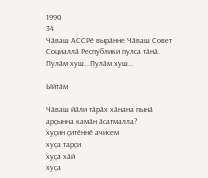1990
34
Чӑваш АССРӗ вырӑнне Чӑваш Совет Социаллӑ Республики пулса тӑнӑ.
Пулӑм хуш...Пулӑм хуш...

Ыйтӑм

Чӑваш йӑли тӑрӑх хӑнана пынӑ арҫынна камӑн ӑсатмалла?
хуҫин ҫитӗннӗ ачисем
хуҫа тарҫи
хуҫа хӑй
хуҫа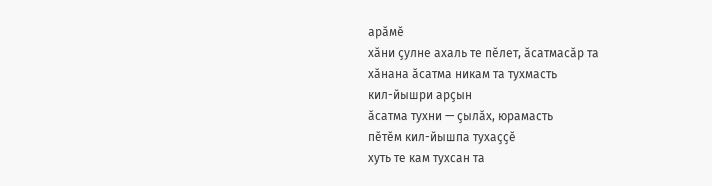арӑмӗ
хӑни ҫулне ахаль те пӗлет, ӑсатмасӑр та
хӑнана ӑсатма никам та тухмасть
кил-йышри арҫын
ӑсатма тухни — ҫылӑх, юрамасть
пӗтӗм кил-йышпа тухаҫҫӗ
хуть те кам тухсан та